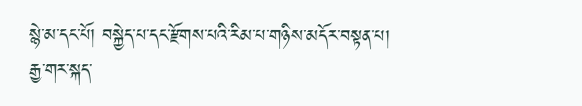སྙེ་མ་དང་པོ། བསྐྱེད་པ་དང་རྫོགས་པའི་རིམ་པ་གཉིས་མདོར་བསྟན་པ།
རྒྱ་གར་སྐད་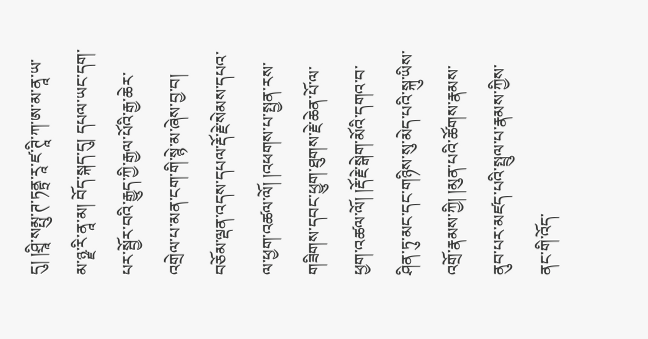དུ། །ཤྲཱི་སམྤུ་ཊ་ཏནྟྲ་རཱ་ཛ་ཊཱི་ཀ་ཨ་མ་ནཱ་ཡ་མ་ཉྫ་རི་ནཱ་མ། བོད་སྐད་དུ། དཔལ་ཡང་དག་པར་སྦྱོར་བའི་རྒྱུད་ཀྱི་རྒྱལ་པོའི་རྒྱ་ཆེར་འགྲེལ་པ་མན་ངག་གི་སྙེ་མ་ཞེས་བྱ་བ། བཅོམ་ལྡན་འདས་དཔལ་རྡོ་རྗེ་སེམས་དཔའ་ལ་ཕྱག་འཚལ་ལོ། །འཕགས་པ་སྤྱན་རས་གཟིགས་དབང་ཕྱུག་ཐུགས་རྗེ་ཆེན་པོ་ལ་ཕྱག་འཚལ་ལོ། །རྡོ་རྗེ་སྒེག་མོའི་དགའ་བ་ཤིན་ཏུ་མང་དང་གཉིས་སུ་མེད་པའི་སྐུ་ཡིས་འགྲོ་རྣམས་ཀྱི། །མུན་པའི་ཚོགས་རྣམས་ནུབ་པར་མཛད་པའི་སྤྲུལ་པ་རྣམས་ཀྱིས་ནང་གི་འོད་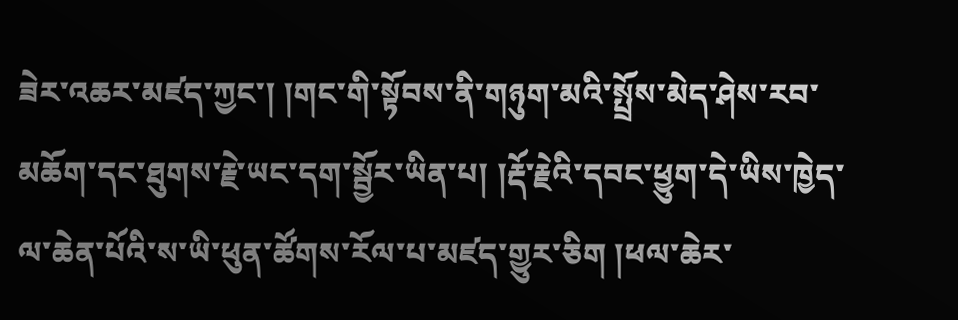ཟེར་འཆར་མཛད་ཀྱང་། །གང་གི་སྟོབས་ནི་གཉུག་མའི་སྤྲོས་མེད་ཤེས་རབ་མཆོག་དང་ཐུགས་རྗེ་ཡང་དག་སྦྱོར་ཡིན་པ། །རྡོ་རྗེའི་དབང་ཕྱུག་དེ་ཡིས་ཁྱེད་ལ་ཆེན་པོའི་ས་ཡི་ཕུན་ཚོགས་རོལ་པ་མཛད་གྱུར་ཅིག །ཕལ་ཆེར་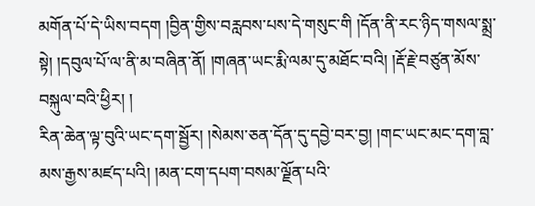མགོན་པོ་དེ་ཡིས་བདག །བྱིན་གྱིས་བརླབས་པས་དེ་གསུང་གི །དོན་ནི་རང་ཉིད་གསལ་སྨྲ་སྟེ། །དབུལ་པོ་ལ་ནི་མ་བཞིན་ནོ། །གཞན་ཡང་རྨི་ལམ་དུ་མཐོང་བའི། །རྡོ་རྗེ་བཙུན་མོས་བསྐུལ་བའི་ཕྱིར། །
རིན་ཆེན་ལྟ་བུའི་ཡང་དག་སྦྱོར། །སེམས་ཅན་དོན་དུ་དབྱེ་བར་བྱ། །གང་ཡང་མང་དག་བླ་མས་རྒྱས་མཛད་པའི། །མན་ངག་དཔག་བསམ་ལྗོན་པའི་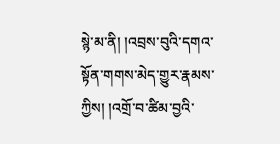སྙེ་མ་ནི། །འབྲས་བུའི་དགའ་སྟོན་གགས་མེད་གྱུར་རྣམས་ཀྱིས། །འགྲོ་བ་ཚིམ་བྱའི་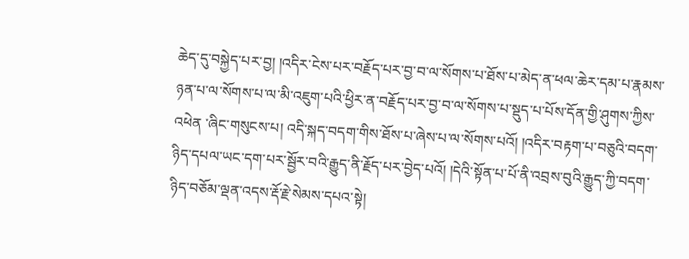ཆེད་དུ་བསྐྱེད་པར་བྱ། །འདིར་ངེས་པར་བརྗོད་པར་བྱ་བ་ལ་སོགས་པ་ཐོས་པ་མེད་ན་ཕལ་ཆེར་དམ་པ་རྣམས་ཉན་པ་ལ་སོགས་པ་ལ་མི་འཇུག་པའི་ཕྱིར་ན་བརྗོད་པར་བྱ་བ་ལ་སོགས་པ་སྡུད་པ་པོས་དོན་གྱི་ཤུགས་ཀྱིས་ འཕེན ་ཞིང་གསུངས་པ། འདི་སྐད་བདག་གིས་ཐོས་པ་ཞེས་པ་ལ་སོགས་པའོ། །འདིར་བརྟག་པ་བཅུའི་བདག་ཉིད་དཔལ་ཡང་དག་པར་སྦྱོར་བའི་རྒྱུད་ནི་རྗོད་པར་བྱེད་པའོ། །དེའི་སྟོན་པ་པོ་ནི་འབྲས་བུའི་རྒྱུད་ཀྱི་བདག་ཉིད་བཅོམ་ལྡན་འདས་རྡོ་རྗེ་སེམས་དཔའ་སྟེ།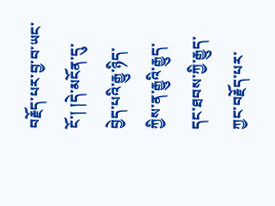བརྗོད་པར་བྱ་བ་ཡང་ངོ་། །དེ་མངོན་དུ་བྱེད་པའི་རྒྱུ་ཉིད་ཀྱིས་ན་རྒྱུའི་རྒྱུད་དང་ཐབས་ཀྱི་རྒྱུད་ཀྱང་བརྗོད་པར་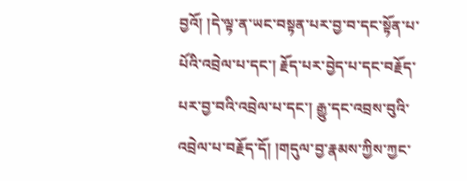བྱའོ། །དེ་ལྟ་ན་ཡང་བསྟན་པར་བྱ་བ་དང་སྟོན་པ་པོའི་འབྲེལ་པ་དང་། རྗོད་པར་བྱེད་པ་དང་བརྗོད་པར་བྱ་བའི་འབྲེལ་པ་དང་། རྒྱུ་དང་འབྲས་བུའི་འབྲེལ་པ་བརྗོད་དོ། །གདུལ་བྱ་རྣམས་ཀྱིས་ཀྱང་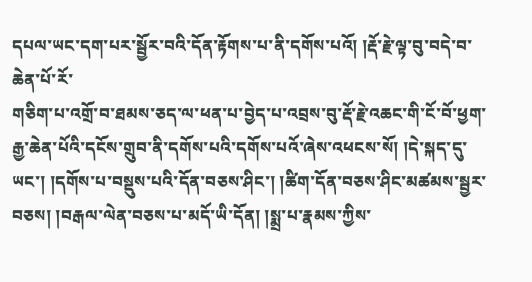དཔལ་ཡང་དག་པར་སྦྱོར་བའི་དོན་རྟོགས་པ་ནི་དགོས་པའོ། །རྡོ་རྗེ་ལྟ་བུ་བདེ་བ་ཆེན་པོ་རོ་
གཅིག་པ་འགྲོ་བ་ཐམས་ཅད་ལ་ཕན་པ་བྱེད་པ་འབྲས་བུ་རྡོ་རྗེ་འཆང་གི་ངོ་བོ་ཕྱག་རྒྱ་ཆེན་པོའི་དངོས་གྲུབ་ནི་དགོས་པའི་དགོས་པའོ་ཞེས་འཕངས་སོ། །དེ་སྐད་དུ་ཡང་། །དགོས་པ་བསྡུས་པའི་དོན་བཅས་ཤིང་། །ཚིག་དོན་བཅས་ཤིང་མཚམས་སྦྱར་བཅས། །བརྒལ་ལེན་བཅས་པ་མདོ་ཡི་དོན། །སྨྲ་པ་རྣམས་ཀྱིས་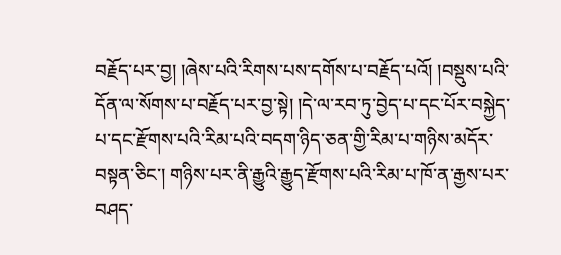བརྗོད་པར་བྱ། །ཞེས་པའི་རིགས་པས་དགོས་པ་བརྗོད་པའོ། །བསྡུས་པའི་དོན་ལ་སོགས་པ་བརྗོད་པར་བྱ་སྟེ། །དེ་ལ་རབ་ཏུ་བྱེད་པ་དང་པོར་བསྐྱེད་པ་དང་རྫོགས་པའི་རིམ་པའི་བདག་ཉིད་ཅན་གྱི་རིམ་པ་གཉིས་མདོར་བསྟན་ཅིང་། གཉིས་པར་ནི་རྒྱུའི་རྒྱུད་རྫོགས་པའི་རིམ་པ་ཁོ་ན་རྒྱས་པར་བཤད་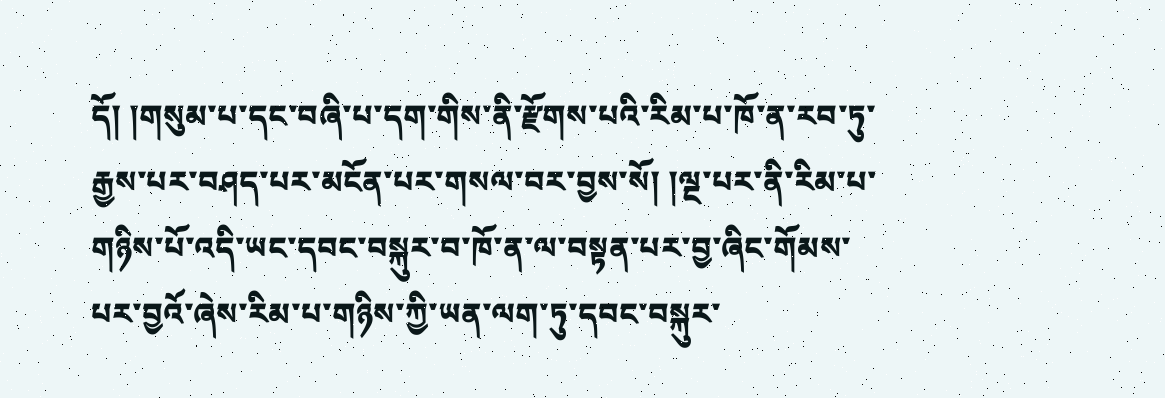དོ། །གསུམ་པ་དང་བཞི་པ་དག་གིས་ནི་རྫོགས་པའི་རིམ་པ་ཁོ་ན་རབ་ཏུ་རྒྱས་པར་བཤད་པར་མངོན་པར་གསལ་བར་བྱས་སོ། །ལྔ་པར་ནི་རིམ་པ་གཉིས་པོ་འདི་ཡང་དབང་བསྐུར་བ་ཁོ་ན་ལ་བསྟན་པར་བྱ་ཞིང་གོམས་པར་བྱའོ་ཞེས་རིམ་པ་གཉིས་ཀྱི་ཡན་ལག་ཏུ་དབང་བསྐུར་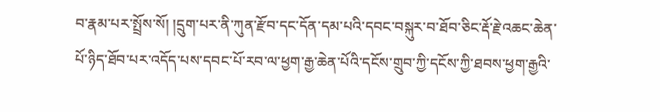བ་རྣམ་པར་སྤྲོས་སོ། །དྲུག་པར་ནི་ཀུན་རྫོབ་དང་དོན་དམ་པའི་དབང་བསྐུར་བ་ཐོབ་ཅིང་རྡོ་རྗེ་འཆང་ཆེན་པོ་ཉིད་ཐོབ་པར་འདོད་པས་དབང་པོ་རབ་ལ་ཕྱག་རྒྱ་ཆེན་པོའི་དངོས་གྲུབ་ཀྱི་དངོས་ཀྱི་ཐབས་ཕྱག་རྒྱའི་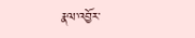རྣལ་འབྱོར་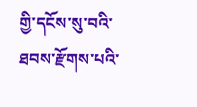གྱི་དངོས་སུ་བའི་ཐབས་རྫོགས་པའི་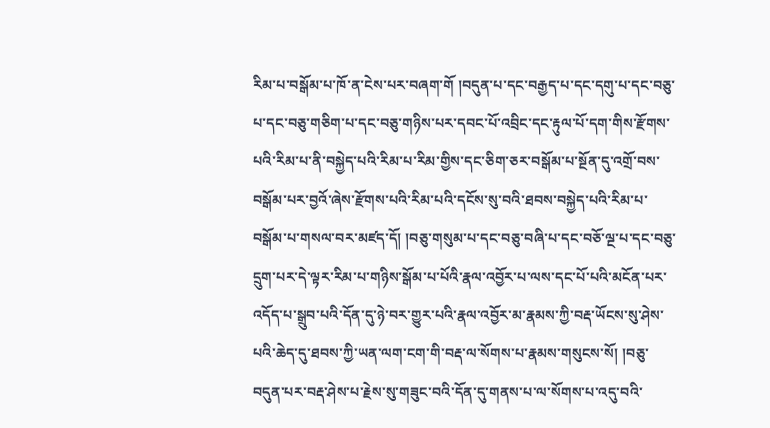རིམ་པ་བསྒོམ་པ་ཁོ་ན་ངེས་པར་བཞག་གོ །བདུན་པ་དང་བརྒྱད་པ་དང་དགུ་པ་དང་བཅུ་པ་དང་བཅུ་གཅིག་པ་དང་བཅུ་གཉིས་པར་དབང་པོ་འབྲིང་དང་རྟུལ་པོ་དག་གིས་རྫོགས་པའི་རིམ་པ་ནི་བསྐྱེད་པའི་རིམ་པ་རིམ་གྱིས་དང་ཅིག་ཅར་བསྒོམ་པ་སྔོན་དུ་འགྲོ་བས་བསྒོམ་པར་བྱའོ་ཞེས་རྫོགས་པའི་རིམ་པའི་དངོས་སུ་བའི་ཐབས་བསྐྱེད་པའི་རིམ་པ་བསྒོམ་པ་གསལ་བར་མཛད་དོ། །བཅུ་གསུམ་པ་དང་བཅུ་བཞི་པ་དང་བཅོ་ལྔ་པ་དང་བཅུ་དྲུག་པར་དེ་ལྟར་རིམ་པ་གཉིས་སྒོམ་པ་པོའི་རྣལ་འབྱོར་པ་ལས་དང་པོ་པའི་མངོན་པར་འདོད་པ་སྒྲུབ་པའི་དོན་དུ་ཉེ་བར་གྱུར་པའི་རྣལ་འབྱོར་མ་རྣམས་ཀྱི་བརྡ་ཡོངས་སུ་ཤེས་པའི་ཆེད་དུ་ཐབས་ཀྱི་ཡན་ལག་ངག་གི་བརྡ་ལ་སོགས་པ་རྣམས་གསུངས་སོ། །བཅུ་བདུན་པར་བརྡ་ཤེས་པ་རྗེས་སུ་གཟུང་བའི་དོན་དུ་གནས་པ་ལ་སོགས་པ་འདུ་བའི་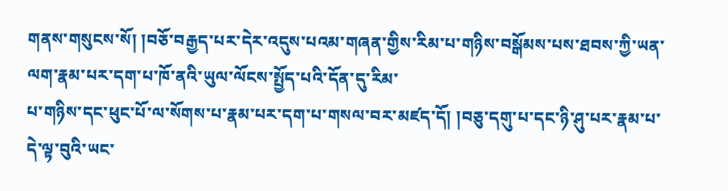གནས་གསུངས་སོ། །བཅོ་བརྒྱད་པར་དེར་འདུས་པའམ་གཞན་གྱིས་རིམ་པ་གཉིས་བསྒོམས་པས་ཐབས་ཀྱི་ཡན་ལག་རྣམ་པར་དག་པ་ཁོ་ནའི་ཡུལ་ལོངས་སྤྱོད་པའི་དོན་དུ་རིམ་
པ་གཉིས་དང་ཕུང་པོ་ལ་སོགས་པ་རྣམ་པར་དག་པ་གསལ་བར་མཛད་དོ། །བཅུ་དགུ་པ་དང་ཉི་ཤུ་པར་རྣམ་པ་དེ་ལྟ་བུའི་ཡང་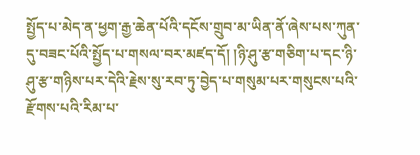སྤྱོད་པ་མེད་ན་ཕྱག་རྒྱ་ཆེན་པོའི་དངོས་གྲུབ་མ་ཡིན་ནོ་ཞེས་པས་ཀུན་དུ་བཟང་པོའི་སྤྱོད་པ་གསལ་བར་མཛད་དོ། །ཉི་ཤུ་རྩ་གཅིག་པ་དང་ཉི་ཤུ་རྩ་གཉིས་པར་དེའི་རྗེས་སུ་རབ་ཏུ་བྱེད་པ་གསུམ་པར་གསུངས་པའི་རྫོགས་པའི་རིམ་པ་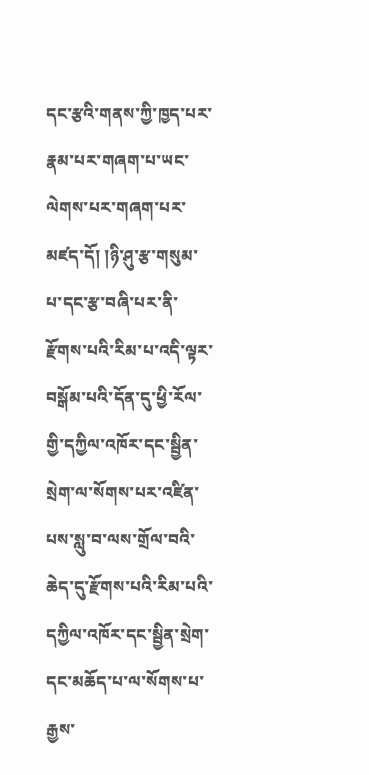དང་རྩའི་གནས་ཀྱི་ཁྱད་པར་རྣམ་པར་གཞག་པ་ཡང་ལེགས་པར་གཞག་པར་མཛད་དོ། །ཉི་ཤུ་རྩ་གསུམ་པ་དང་རྩ་བཞི་པར་ནི་རྫོགས་པའི་རིམ་པ་འདི་ལྟར་བསྒོམ་པའི་དོན་དུ་ཕྱི་རོལ་གྱི་དཀྱིལ་འཁོར་དང་སྦྱིན་སྲེག་ལ་སོགས་པར་འཛིན་པས་སླུ་བ་ལས་གྲོལ་བའི་ཆེད་དུ་རྫོགས་པའི་རིམ་པའི་དཀྱིལ་འཁོར་དང་སྦྱིན་སྲེག་དང་མཆོད་པ་ལ་སོགས་པ་རྒྱས་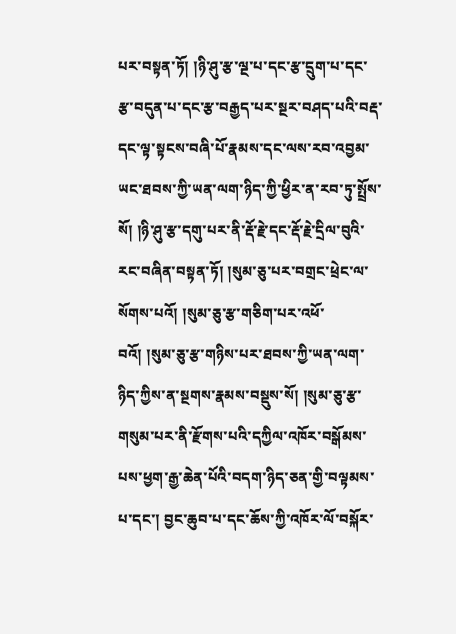པར་བསྟན་ཏོ། །ཉི་ཤུ་རྩ་ལྔ་པ་དང་རྩ་དྲུག་པ་དང་རྩ་བདུན་པ་དང་རྩ་བརྒྱད་པར་སྔར་བཤད་པའི་བརྡ་དང་ལྟ་སྟངས་བཞི་པོ་རྣམས་དང་ལས་རབ་འབྱམ་ཡང་ཐབས་ཀྱི་ཡན་ལག་ཉིད་ཀྱི་ཕྱིར་ན་རབ་ཏུ་སྤྲོས་སོ། །ཉི་ཤུ་རྩ་དགུ་པར་ནི་རྡོ་རྗེ་དང་རྡོ་རྗེ་དྲིལ་བུའི་རང་བཞིན་བསྟན་ཏོ། །སུམ་ཅུ་པར་བགྲང་ཕྲེང་ལ་སོགས་པའོ། །སུམ་ཅུ་རྩ་གཅིག་པར་འཕོ་བའོ། །སུམ་ཅུ་རྩ་གཉིས་པར་ཐབས་ཀྱི་ཡན་ལག་ཉིད་ཀྱིས་ན་སྔགས་རྣམས་བསྡུས་སོ། །སུམ་ཅུ་རྩ་གསུམ་པར་ནི་རྫོགས་པའི་དཀྱིལ་འཁོར་བསྒོམས་པས་ཕྱག་རྒྱ་ཆེན་པོའི་བདག་ཉིད་ཅན་གྱི་བལྟམས་པ་དང་། བྱང་ཆུབ་པ་དང་ཆོས་ཀྱི་འཁོར་ལོ་བསྐོར་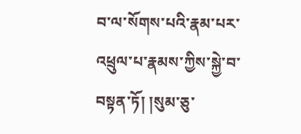བ་ལ་སོགས་པའི་རྣམ་པར་འཕྲུལ་པ་རྣམས་ཀྱིས་སྐྱེ་བ་བསྟན་ཏོ། །སུམ་ཅུ་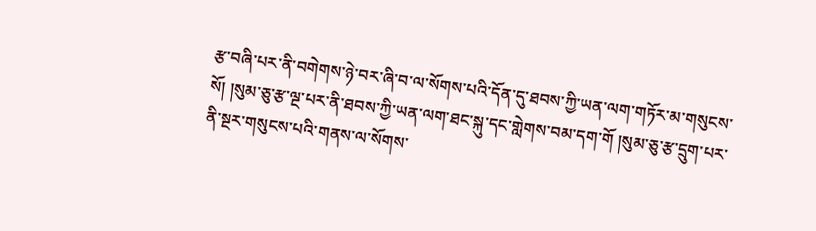རྩ་བཞི་པར་ནི་བགེགས་ཉེ་བར་ཞི་བ་ལ་སོགས་པའི་དོན་དུ་ཐབས་ཀྱི་ཡན་ལག་གཏོར་མ་གསུངས་སོ། །སུམ་ཅུ་རྩ་ལྔ་པར་ནི་ཐབས་ཀྱི་ཡན་ལག་ཐང་སྐུ་དང་གླེགས་བམ་དག་གོ །སུམ་ཅུ་རྩ་དྲུག་པར་ནི་སྔར་གསུངས་པའི་གནས་ལ་སོགས་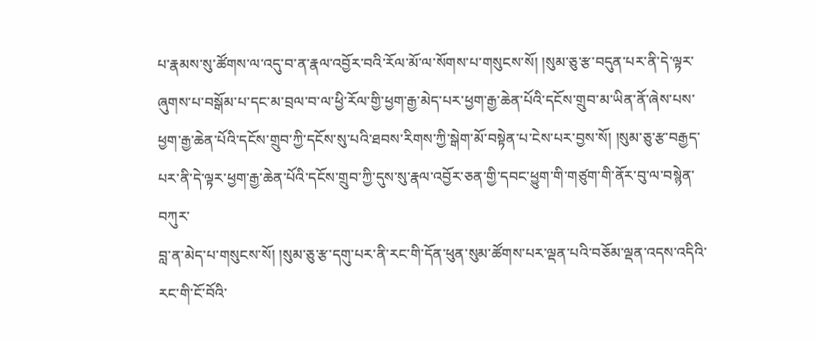པ་རྣམས་སུ་ཚོགས་ལ་འདུ་བ་ན་རྣལ་འབྱོར་བའི་རོལ་མོ་ལ་སོགས་པ་གསུངས་སོ། །སུམ་ཅུ་རྩ་བདུན་པར་ནི་དེ་ལྟར་ཞུགས་པ་བསྒོམ་པ་དང་མ་བྲལ་བ་ལ་ཕྱི་རོལ་གྱི་ཕྱག་རྒྱ་མེད་པར་ཕྱག་རྒྱ་ཆེན་པོའི་དངོས་གྲུབ་མ་ཡིན་ནོ་ཞེས་པས་ཕྱག་རྒྱ་ཆེན་པོའི་དངོས་གྲུབ་ཀྱི་དངོས་སུ་པའི་ཐབས་རིགས་ཀྱི་སྒེག་མོ་བསྟེན་པ་ངེས་པར་བྱས་སོ། །སུམ་ཅུ་རྩ་བརྒྱད་པར་ནི་དེ་ལྟར་ཕྱག་རྒྱ་ཆེན་པོའི་དངོས་གྲུབ་ཀྱི་དུས་སུ་རྣལ་འབྱོར་ཅན་གྱི་དབང་ཕྱུག་གི་གཙུག་གི་ནོར་བུ་ལ་བསྙེན་བཀུར་
བླ་ན་མེད་པ་གསུངས་སོ། །སུམ་ཅུ་རྩ་དགུ་པར་ནི་རང་གི་དོན་ཕུན་སུམ་ཚོགས་པར་ལྡན་པའི་བཅོམ་ལྡན་འདས་འདིའི་རང་གི་ངོ་བོའི་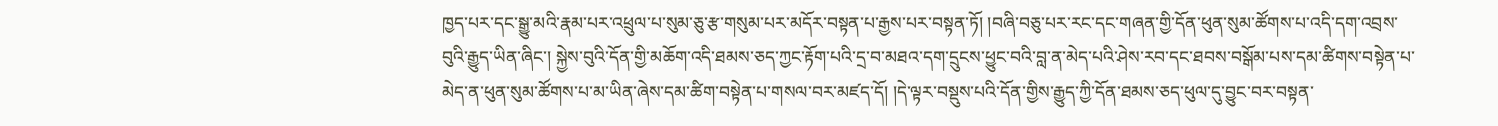ཁྱད་པར་དང་སྒྱུ་མའི་རྣམ་པར་འཕྲུལ་པ་སུམ་ཅུ་རྩ་གསུམ་པར་མདོར་བསྟན་པ་རྒྱས་པར་བསྟན་ཏོ། །བཞི་བཅུ་པར་རང་དང་གཞན་གྱི་དོན་ཕུན་སུམ་ཚོགས་པ་འདི་དག་འབྲས་བུའི་རྒྱུད་ཡིན་ཞིང་། སྐྱེས་བུའི་དོན་གྱི་མཆོག་འདི་ཐམས་ཅད་ཀྱང་རྟོག་པའི་དྲ་བ་མཐའ་དག་དྲུངས་ཕྱུང་བའི་བླ་ན་མེད་པའི་ཤེས་རབ་དང་ཐབས་བསྒོམ་པས་དམ་ཚིགས་བསྟེན་པ་མེད་ན་ཕུན་སུམ་ཚོགས་པ་མ་ཡིན་ཞེས་དམ་ཚིག་བསྟེན་པ་གསལ་བར་མཛད་དོ། །དེ་ལྟར་བསྡུས་པའི་དོན་གྱིས་རྒྱུད་ཀྱི་དོན་ཐམས་ཅད་ཕུལ་དུ་བྱུང་བར་བསྟན་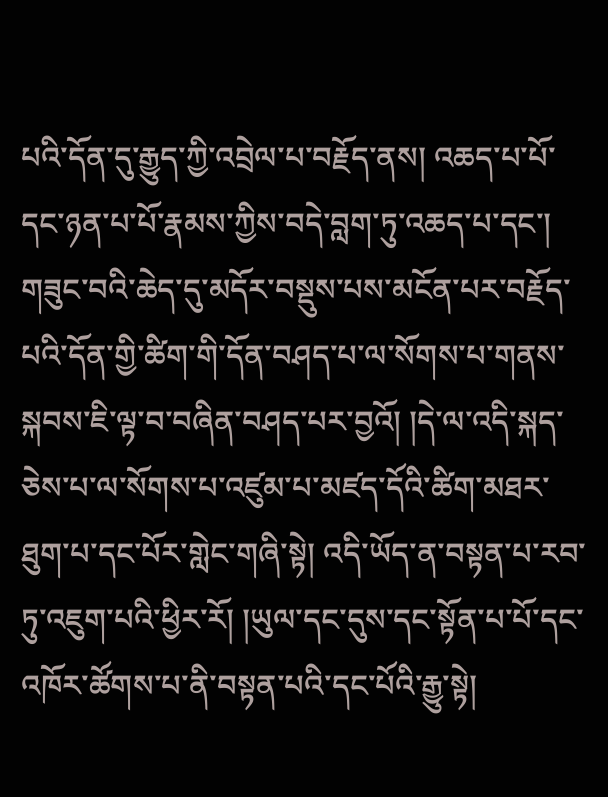པའི་དོན་དུ་རྒྱུད་ཀྱི་འབྲེལ་པ་བརྗོད་ནས། འཆད་པ་པོ་དང་ཉན་པ་པོ་རྣམས་ཀྱིས་བདེ་བླག་ཏུ་འཆད་པ་དང་། གཟུང་བའི་ཆེད་དུ་མདོར་བསྡུས་པས་མངོན་པར་བརྗོད་པའི་དོན་གྱི་ཚིག་གི་དོན་བཤད་པ་ལ་སོགས་པ་གནས་སྐབས་ཇི་ལྟ་བ་བཞིན་བཤད་པར་བྱའོ། །དེ་ལ་འདི་སྐད་ཅེས་པ་ལ་སོགས་པ་འཛུམ་པ་མཛད་དོའི་ཚིག་མཐར་ཐུག་པ་དང་པོར་གླེང་གཞི་སྟེ། འདི་ཡོད་ན་བསྟན་པ་རབ་ཏུ་འཇུག་པའི་ཕྱིར་རོ། །ཡུལ་དང་དུས་དང་སྟོན་པ་པོ་དང་འཁོར་ཚོགས་པ་ནི་བསྟན་པའི་དང་པོའི་རྒྱུ་སྟེ།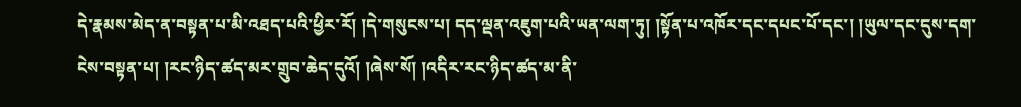དེ་རྣམས་མེད་ན་བསྟན་པ་མི་འཐད་པའི་ཕྱིར་རོ། །དེ་གསུངས་པ། དད་ལྡན་འཇུག་པའི་ཡན་ལག་ཏུ། །སྟོན་པ་འཁོར་དང་དཔང་པོ་དང་། །ཡུལ་དང་དུས་དག་ངེས་བསྟན་པ། །རང་ཉིད་ཚད་མར་གྲུབ་ཆེད་དུའོ། །ཞེས་སོ། །འདིར་རང་ཉིད་ཚད་མ་ནི་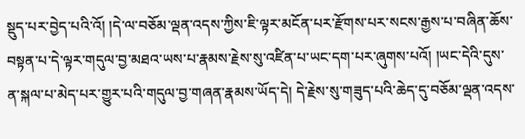སྡུད་པར་བྱེད་པའི་འོ། །དེ་ལ་བཅོམ་ལྡན་འདས་ཀྱིས་ཇི་ལྟར་མངོན་པར་རྫོགས་པར་སངས་རྒྱས་པ་བཞིན་ཆོས་བསྟན་པ་དེ་ལྟར་གདུལ་བྱ་མཐའ་ཡས་པ་རྣམས་རྗེས་སུ་འཛིན་པ་ཡང་དག་པར་ཞུགས་པའོ། །ཡང་དེའི་དུས་ན་སྐལ་པ་མེད་པར་གྱུར་པའི་གདུལ་བྱ་གཞན་རྣམས་ཡོད་དེ། དེ་རྗེས་སུ་གཟུད་པའི་ཆེད་དུ་བཅོམ་ལྡན་འདས་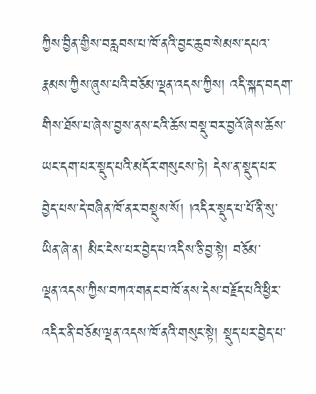ཀྱིས་བྱིན་གྱིས་བརླབས་པ་ཁོ་ནའི་བྱང་ཆུབ་སེམས་དཔའ་རྣམས་ཀྱིས་ཞུས་པའི་བཅོམ་ལྡན་འདས་ཀྱིས། འདི་སྐད་བདག་གིས་ཐོས་པ་ཞེས་བྱས་ནས་ངའི་ཆོས་བསྡུ་བར་བྱའོ་ཞེས་ཆོས་ཡང་དག་པར་སྡུད་པའི་མདོར་གསུངས་ཏེ། དེས་ན་སྡུད་པར་བྱེད་པས་དེ་བཞིན་ཁོ་ནར་བསྡུས་སོ། །འདིར་སྡུད་པ་པོ་ནི་སུ་ཡིན་ཞེ་ན། མིང་ངེས་པར་བྱེད་པ་འདིས་ཅི་བྱ་སྟེ། བཅོམ་
ལྡན་འདས་ཀྱིས་བཀའ་གནང་བ་ཁོ་ནས་དེས་བརྗོད་པའི་ཕྱིར་འདིར་ནི་བཅོམ་ལྡན་འདས་ཁོ་ནའི་གསུང་སྟེ། སྡུད་པར་བྱེད་པ་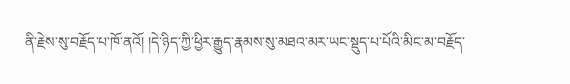ནི་རྗེས་སུ་བརྗོད་པ་ཁོ་ནའོ། །དེ་ཉིད་ཀྱི་ཕྱིར་རྒྱུད་རྣམས་སུ་མཐའ་མར་ཡང་སྡུད་པ་པོའི་མིང་མ་བརྗོད་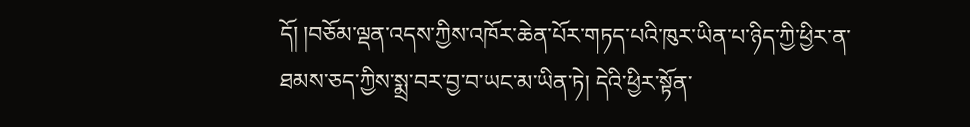དོ། །བཅོམ་ལྡན་འདས་ཀྱིས་འཁོར་ཆེན་པོར་གཏད་པའི་ཁུར་ཡིན་པ་ཉིད་ཀྱི་ཕྱིར་ན་ཐམས་ཅད་ཀྱིས་སྨྲ་བར་བྱ་བ་ཡང་མ་ཡིན་ཏེ། དེའི་ཕྱིར་སྟོན་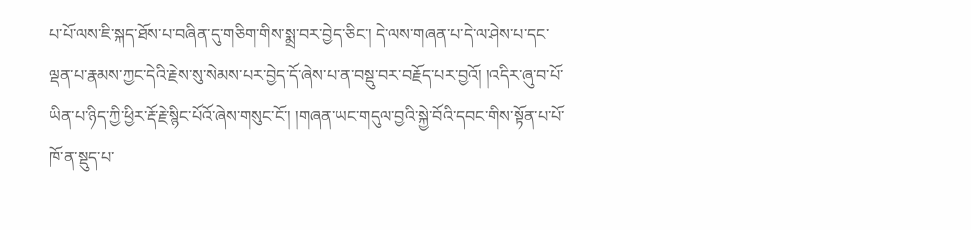པ་པོ་ལས་ཇི་སྐད་ཐོས་པ་བཞིན་དུ་གཅིག་གིས་སྨྲ་བར་བྱེད་ཅིང་། དེ་ལས་གཞན་པ་དེ་ལ་ཤེས་པ་དང་ལྡན་པ་རྣམས་ཀྱང་དེའི་རྗེས་སུ་སེམས་པར་བྱེད་དོ་ཞེས་པ་ན་བསྡུ་བར་བརྗོད་པར་བྱའོ། །འདིར་ཞུ་བ་པོ་ཡིན་པ་ཉིད་ཀྱི་ཕྱིར་རྡོ་རྗེ་སྙིང་པོའོ་ཞེས་གསུང་ངོ་། །གཞན་ཡང་གདུལ་བྱའི་སྐྱེ་བོའི་དབང་གིས་སྟོན་པ་པོ་ཁོ་ན་སྡུད་པ་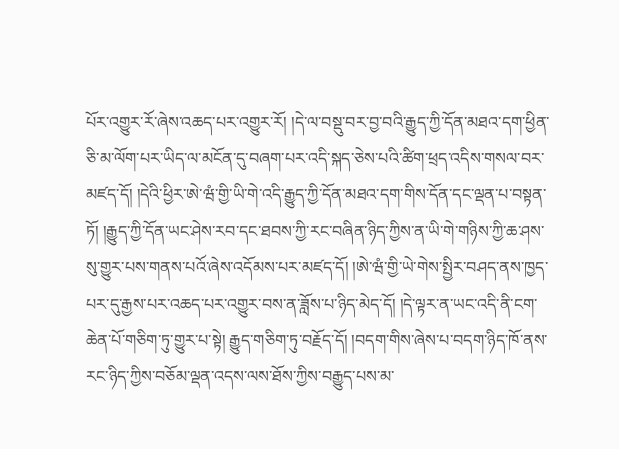པོར་འགྱུར་རོ་ཞེས་འཆད་པར་འགྱུར་རོ། །དེ་ལ་བསྡུ་བར་བྱ་བའི་རྒྱུད་ཀྱི་དོན་མཐའ་དག་ཕྱིན་ཅི་མ་ལོག་པར་ཡིད་ལ་མངོན་དུ་བཞག་པར་འདི་སྐད་ཅེས་པའི་ཚིག་ཕྲད་འདིས་གསལ་བར་མཛད་དོ། །དེའི་ཕྱིར་ཨེ་ཝཾ་གྱི་ཡི་གེ་འདི་རྒྱུད་ཀྱི་དོན་མཐའ་དག་གིས་དོན་དང་ལྡན་པ་བསྟན་ཏོ། །རྒྱུད་ཀྱི་དོན་ཡང་ཤེས་རབ་དང་ཐབས་ཀྱི་རང་བཞིན་ཉིད་ཀྱིས་ན་ཡི་གེ་གཉིས་ཀྱི་ཆ་ཤས་སུ་གྱུར་པས་གནས་པའོ་ཞེས་འདོམས་པར་མཛད་དོ། །ཨེ་ཝཾ་གྱི་ཡེ་གེས་སྤྱིར་བཤད་ནས་ཁྱད་པར་དུ་རྒྱས་པར་འཆད་པར་འགྱུར་བས་ན་ཟློས་པ་ཉིད་མེད་དོ། །དེ་ལྟར་ན་ཡང་འདི་ནི་ངག་ཆེན་པོ་གཅིག་ཏུ་གྱུར་པ་སྟེ། རྒྱུད་གཅིག་ཏུ་བརྗོད་དོ། །བདག་གིས་ཞེས་པ་བདག་ཉིད་ཁོ་ནས་རང་ཉིད་ཀྱིས་བཅོམ་ལྡན་འདས་ལས་ཐོས་ཀྱིས་བརྒྱུད་པས་མ་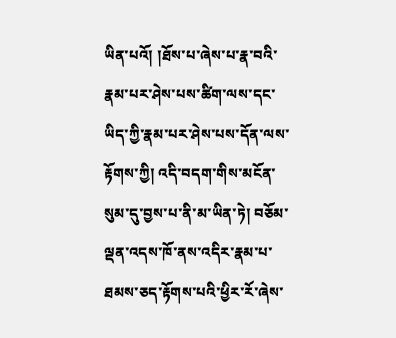ཡིན་པའོ། །ཐོས་པ་ཞེས་པ་རྣ་བའི་རྣམ་པར་ཤེས་པས་ཚིག་ལས་དང་ཡིད་ཀྱི་རྣམ་པར་ཤེས་པས་དོན་ལས་རྟོགས་ཀྱི། འདི་བདག་གིས་མངོན་སུམ་དུ་བྱས་པ་ནི་མ་ཡིན་ཏེ། བཅོམ་ལྡན་འདས་ཁོ་ནས་འདིར་རྣམ་པ་ཐམས་ཅད་རྟོགས་པའི་ཕྱིར་རོ་ཞེས་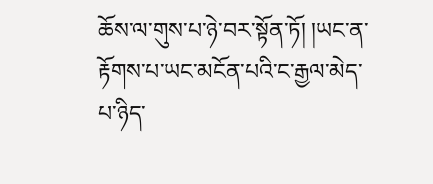ཆོས་ལ་གུས་པ་ཉེ་བར་སྟོན་ཏོ། །ཡང་ན་རྟོགས་པ་ཡང་མངོན་པའི་ང་རྒྱལ་མེད་པ་ཉིད་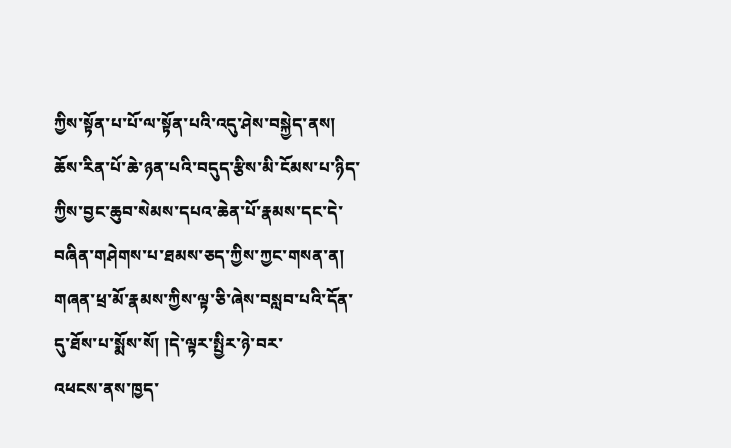ཀྱིས་སྟོན་པ་པོ་ལ་སྟོན་པའི་འདུ་ཤེས་བསྐྱེད་ནས། ཆོས་རིན་པོ་ཆེ་ཉན་པའི་བདུད་རྩིས་མི་ངོམས་པ་ཉིད་ཀྱིས་བྱང་ཆུབ་སེམས་དཔའ་ཆེན་པོ་རྣམས་དང་དེ་བཞིན་གཤེགས་པ་ཐམས་ཅད་ཀྱིས་ཀྱང་གསན་ན། གཞན་ཕྲ་མོ་རྣམས་ཀྱིས་ལྟ་ཅི་ཞེས་བསླབ་པའི་དོན་དུ་ཐོས་པ་སྨོས་སོ། །དེ་ལྟར་སྤྱིར་ཉེ་བར་
འཕངས་ནས་ཁྱད་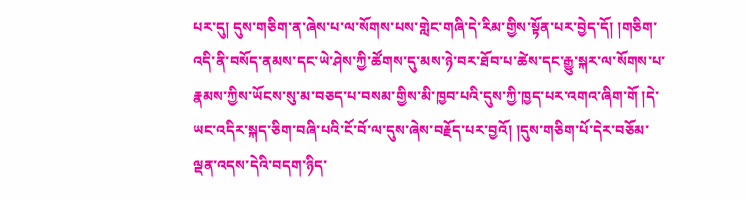པར་དུ། དུས་གཅིག་ན་ཞེས་པ་ལ་སོགས་པས་གླེང་གཞི་དེ་རིམ་གྱིས་སྟོན་པར་བྱེད་དོ། །གཅིག་འདི་ནི་བསོད་ནམས་དང་ཡེ་ཤེས་ཀྱི་ཚོགས་དུ་མས་ཉེ་བར་ཐོབ་པ་ཚེས་དང་རྒྱུ་སྐར་ལ་སོགས་པ་རྣམས་ཀྱིས་ཡོངས་སུ་མ་བཅད་པ་བསམ་གྱིས་མི་ཁྱབ་པའི་དུས་ཀྱི་ཁྱད་པར་འགའ་ཞིག་གོ །དེ་ཡང་འདིར་སྐད་ཅིག་བཞི་པའི་ངོ་བོ་ལ་དུས་ཞེས་བརྗོད་པར་བྱའོ། །དུས་གཅིག་པོ་དེར་བཅོམ་ལྡན་འདས་དེའི་བདག་ཉིད་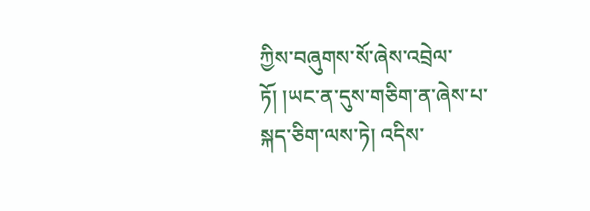ཀྱིས་བཞུགས་སོ་ཞེས་འབྲེལ་ཏོ། །ཡང་ན་དུས་གཅིག་ན་ཞེས་པ་སྐད་ཅིག་ལས་ཏེ། འདིས་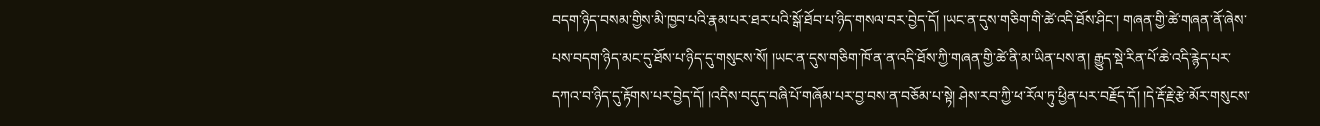བདག་ཉིད་བསམ་གྱིས་མི་ཁྱབ་པའི་རྣམ་པར་ཐར་པའི་སྒོ་ཐོབ་པ་ཉིད་གསལ་བར་བྱེད་དོ། །ཡང་ན་དུས་གཅིག་གི་ཚེ་འདི་ཐོས་ཤིང་། གཞན་གྱི་ཚེ་གཞན་ནོ་ཞེས་པས་བདག་ཉིད་མང་དུ་ཐོས་པ་ཉིད་དུ་གསུངས་སོ། །ཡང་ན་དུས་གཅིག་ཁོ་ན་ན་འདི་ཐོས་ཀྱི་གཞན་གྱི་ཚེ་ནི་མ་ཡིན་པས་ན། རྒྱུད་སྡེ་རིན་པོ་ཆེ་འདི་རྙེད་པར་དཀའ་བ་ཉིད་དུ་རྟོགས་པར་བྱེད་དོ། །འདིས་བདུད་བཞི་པོ་གཞོམ་པར་བྱ་བས་ན་བཅོམ་པ་སྟེ། ཤེས་རབ་ཀྱི་ཕ་རོལ་ཏུ་ཕྱིན་པར་བརྗོད་དོ། །དེ་རྡོ་རྗེ་རྩེ་མོར་གསུངས་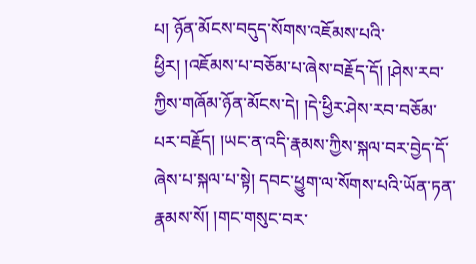པ། ཉོན་མོངས་བདུད་སོགས་འཇོམས་པའི་ཕྱིར། །འཇོམས་པ་བཅོམ་པ་ཞེས་བརྗོད་དོ། །ཤེས་རབ་ཀྱིས་གཞོམ་ཉོན་མོངས་དེ། །དེ་ཕྱིར་ཤེས་རབ་བཅོམ་པར་བརྗོད། །ཡང་ན་འདི་རྣམས་ཀྱིས་སྐལ་བར་བྱེད་དོ་ཞེས་པ་སྐལ་པ་སྟེ། དབང་ཕྱུག་ལ་སོགས་པའི་ཡོན་ཏན་རྣམས་སོ། །གང་གསུང་བར་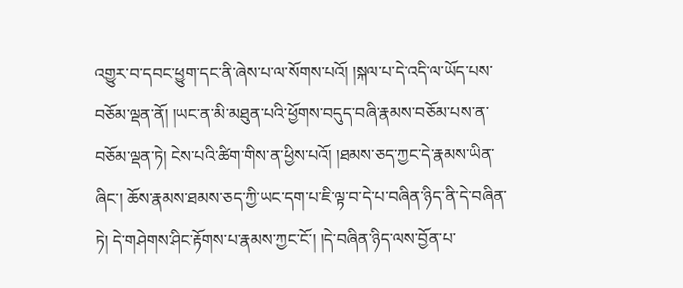འགྱུར་བ་དབང་ཕྱུག་དང་ནི་ཞེས་པ་ལ་སོགས་པའོ། །སྐལ་པ་དེ་འདི་ལ་ཡོད་པས་བཅོམ་ལྡན་ནོ། །ཡང་ན་མི་མཐུན་པའི་ཕྱོགས་བདུད་བཞི་རྣམས་བཅོམ་པས་ན་བཅོམ་ལྡན་ཏེ། ངེས་པའི་ཚིག་གིས་ན་ཕྱིས་པའོ། །ཐམས་ཅད་ཀྱང་དེ་རྣམས་ཡིན་ཞིང་། ཆོས་རྣམས་ཐམས་ཅད་ཀྱི་ཡང་དག་པ་ཇི་ལྟ་བ་དེ་པ་བཞིན་ཉིད་ནི་དེ་བཞིན་ཏེ། དེ་གཤེགས་ཤིང་རྟོགས་པ་རྣམས་ཀྱང་ངོ་། །དེ་བཞིན་ཉིད་ལས་བྱོན་པ་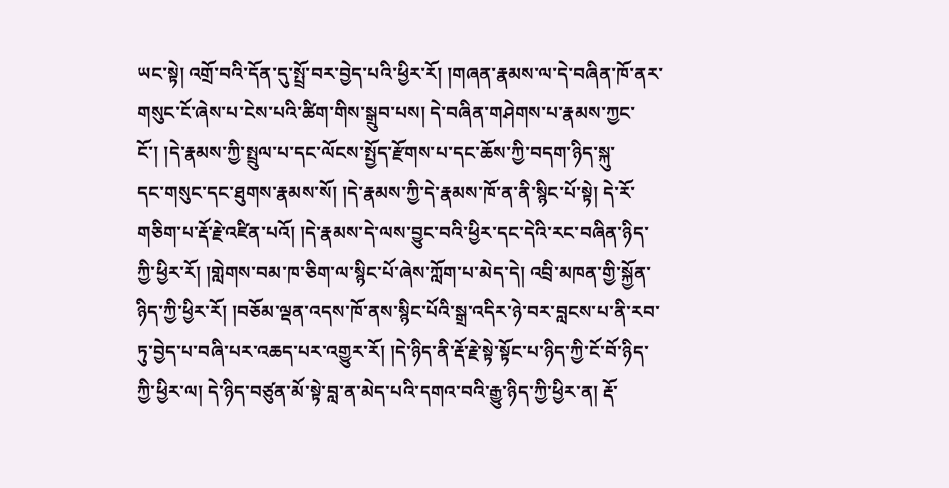ཡང་སྟེ། འགྲོ་བའི་དོན་དུ་སྤྲོ་བར་བྱེད་པའི་ཕྱིར་རོ། །གཞན་རྣམས་ལ་དེ་བཞིན་ཁོ་ནར་གསུང་ངོ་ཞེས་པ་ངེས་པའི་ཚིག་གིས་སྒྲུབ་པས། དེ་བཞིན་གཤེགས་པ་རྣམས་ཀྱང་ངོ་། །དེ་རྣམས་ཀྱི་སྤྲུལ་པ་དང་ལོངས་སྤྱོད་རྫོགས་པ་དང་ཆོས་ཀྱི་བདག་ཉིད་སྐུ་
དང་གསུང་དང་ཐུགས་རྣམས་སོ། །དེ་རྣམས་ཀྱི་དེ་རྣམས་ཁོ་ན་ནི་སྙིང་པོ་སྟེ། དེ་རོ་གཅིག་པ་རྡོ་རྗེ་འཛིན་པའོ། །དེ་རྣམས་དེ་ལས་བྱུང་བའི་ཕྱིར་དང་དེའི་རང་བཞིན་ཉིད་ཀྱི་ཕྱིར་རོ། །གླེགས་བམ་ཁ་ཅིག་ལ་སྙིང་པོ་ཞེས་ཀློག་པ་མེད་དེ། འབྲི་མཁན་གྱི་སྐྱོན་ཉིད་ཀྱི་ཕྱིར་རོ། །བཅོམ་ལྡན་འདས་ཁོ་ནས་སྙིང་པོའི་སྒྲ་འདིར་ཉེ་བར་བླངས་པ་ནི་རབ་ཏུ་བྱེད་པ་བཞི་པར་འཆད་པར་འགྱུར་རོ། །དེ་ཉིད་ནི་རྡོ་རྗེ་སྟེ་སྟོང་པ་ཉིད་ཀྱི་ངོ་བོ་ཉིད་ཀྱི་ཕྱིར་ལ། དེ་ཉིད་བཙུན་མོ་སྟེ་བླ་ན་མེད་པའི་དགའ་བའི་རྒྱུ་ཉིད་ཀྱི་ཕྱིར་ན། རྡོ་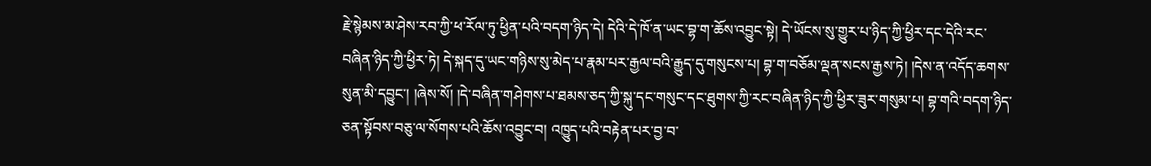རྗེ་སྙེམས་མ་ཤེས་རབ་ཀྱི་ཕ་རོལ་ཏུ་ཕྱིན་པའི་བདག་ཉིད་དེ། དེའི་དེ་ཁོ་ན་ཡང་བྷ་ག་ཆོས་འབྱུང་སྟེ། དེ་ཡོངས་སུ་གྱུར་པ་ཉིད་ཀྱི་ཕྱིར་དང་དེའི་རང་བཞིན་ཉིད་ཀྱི་ཕྱིར་ཏེ། དེ་སྐད་དུ་ཡང་གཉིས་སུ་མེད་པ་རྣམ་པར་རྒྱལ་བའི་རྒྱུད་དུ་གསུངས་པ། བྷ་ག་བཅོམ་ལྡན་སངས་རྒྱས་ཏེ། །དེས་ན་འདོད་ཆགས་སུན་མི་དབྱུང་། །ཞེས་སོ། །དེ་བཞིན་གཤེགས་པ་ཐམས་ཅད་ཀྱི་སྐུ་དང་གསུང་དང་ཐུགས་ཀྱི་རང་བཞིན་ཉིད་ཀྱི་ཕྱིར་ཟུར་གསུམ་པ། བྷ་གའི་བདག་ཉིད་ཅན་སྟོབས་བཅུ་ལ་སོགས་པའི་ཆོས་འབྱུང་བ། འཁྱུད་པའི་བརྟེན་པར་བྱ་བ་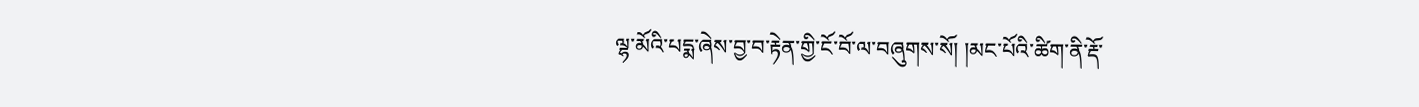ལྷ་མོའི་པདྨ་ཞེས་བྱ་བ་རྟེན་གྱི་ངོ་བོ་ལ་བཞུགས་སོ། །མང་པོའི་ཚིག་ནི་རྡོ་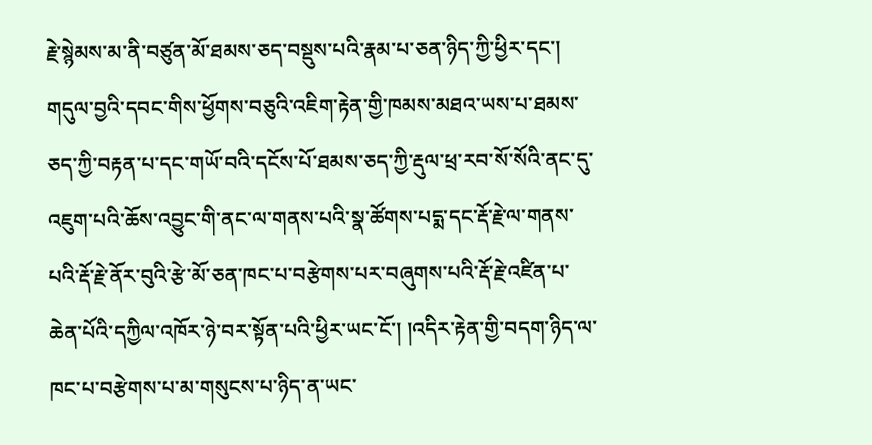རྗེ་སྙེམས་མ་ནི་བཙུན་མོ་ཐམས་ཅད་བསྡུས་པའི་རྣམ་པ་ཅན་ཉིད་ཀྱི་ཕྱིར་དང་། གདུལ་བྱའི་དབང་གིས་ཕྱོགས་བཅུའི་འཇིག་རྟེན་གྱི་ཁམས་མཐའ་ཡས་པ་ཐམས་ཅད་ཀྱི་བརྟན་པ་དང་གཡོ་བའི་དངོས་པོ་ཐམས་ཅད་ཀྱི་རྡུལ་ཕྲ་རབ་སོ་སོའི་ནང་དུ་འཇུག་པའི་ཆོས་འབྱུང་གི་ནང་ལ་གནས་པའི་སྣ་ཚོགས་པདྨ་དང་རྡོ་རྗེ་ལ་གནས་པའི་རྡོ་རྗེ་ནོར་བུའི་རྩེ་མོ་ཅན་ཁང་པ་བརྩེགས་པར་བཞུགས་པའི་རྡོ་རྗེ་འཛིན་པ་ཆེན་པོའི་དཀྱིལ་འཁོར་ཉེ་བར་སྟོན་པའི་ཕྱིར་ཡང་ངོ་། །འདིར་རྟེན་གྱི་བདག་ཉིད་ལ་ཁང་པ་བརྩེགས་པ་མ་གསུངས་པ་ཉིད་ན་ཡང་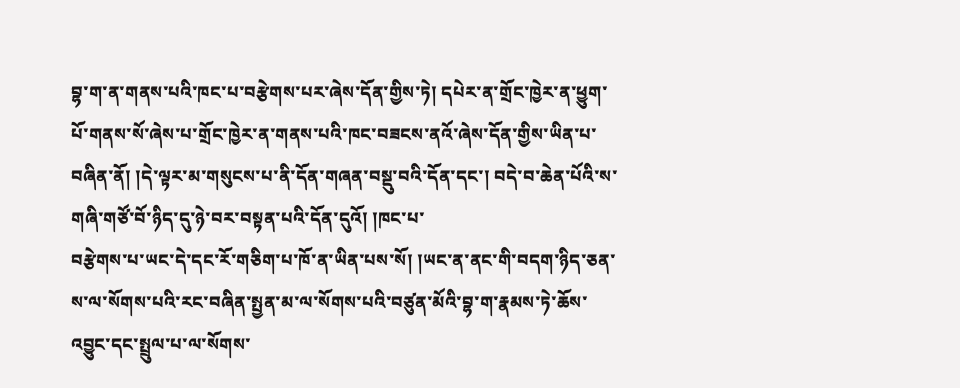བྷ་ག་ན་གནས་པའི་ཁང་པ་བརྩེགས་པར་ཞེས་དོན་གྱིས་ཏེ། དཔེར་ན་གྲོང་ཁྱེར་ན་ཕྱུག་པོ་གནས་སོ་ཞེས་པ་གྲོང་ཁྱེར་ན་གནས་པའི་ཁང་བཟངས་ནའོ་ཞེས་དོན་གྱིས་ཡིན་པ་བཞིན་ནོ། །དེ་ལྟར་མ་གསུངས་པ་ནི་དོན་གཞན་བསྡུ་བའི་དོན་དང་། བདེ་བ་ཆེན་པོའི་ས་གཞི་གཙོ་བོ་ཉིད་དུ་ཉེ་བར་བསྟན་པའི་དོན་དུའོ། །ཁང་པ་
བརྩེགས་པ་ཡང་དེ་དང་རོ་གཅིག་པ་ཁོ་ན་ཡིན་པས་སོ། །ཡང་ན་ནང་གི་བདག་ཉིད་ཅན་ས་ལ་སོགས་པའི་རང་བཞིན་སྤྱན་མ་ལ་སོགས་པའི་བཙུན་མོའི་བྷ་ག་རྣམས་ཏེ་ཆོས་འབྱུང་དང་སྤྲུལ་པ་ལ་སོགས་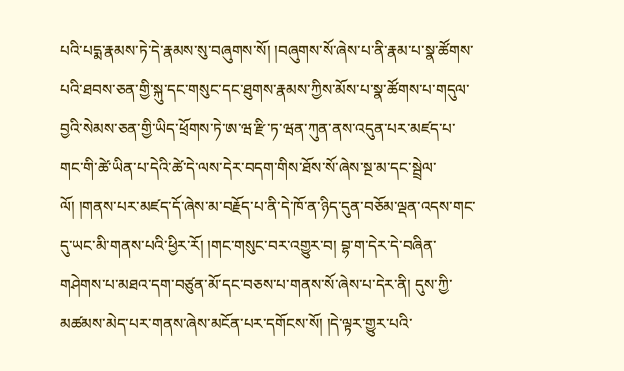པའི་པདྨ་རྣམས་ཏེ་དེ་རྣམས་སུ་བཞུགས་སོ། །བཞུགས་སོ་ཞེས་པ་ནི་རྣམ་པ་སྣ་ཚོགས་པའི་ཐབས་ཅན་གྱི་སྐུ་དང་གསུང་དང་ཐུགས་རྣམས་ཀྱིས་མོས་པ་སྣ་ཚོགས་པ་གདུལ་བྱའི་སེམས་ཅན་གྱི་ཡིད་ཕྲོགས་ཏེ་ཨ་ཝ་རྫི་ཏ་ཝན་ཀུན་ནས་འདུན་པར་མཛད་པ་གང་གི་ཚེ་ཡིན་པ་དེའི་ཚེ་དེ་ལས་དེར་བདག་གིས་ཐོས་སོ་ཞེས་སྔ་མ་དང་སྦྲེལ་ལོ། །གནས་པར་མཛད་དོ་ཞེས་མ་བརྗོད་པ་ནི་དེ་ཁོ་ན་ཉིད་དུན་བཅོམ་ལྡན་འདས་གང་དུ་ཡང་མི་གནས་པའི་ཕྱིར་རོ། །གང་གསུང་བར་འགྱུར་བ། བྷ་ག་དེར་དེ་བཞིན་གཤེགས་པ་མཐའ་དག་བཙུན་མོ་དང་བཅས་པ་གནས་སོ་ཞེས་པ་དེར་ནི། དུས་ཀྱི་མཚམས་མེད་པར་གནས་ཞེས་མངོན་པར་དགོངས་སོ། །དེ་ལྟར་གྱུར་པའི་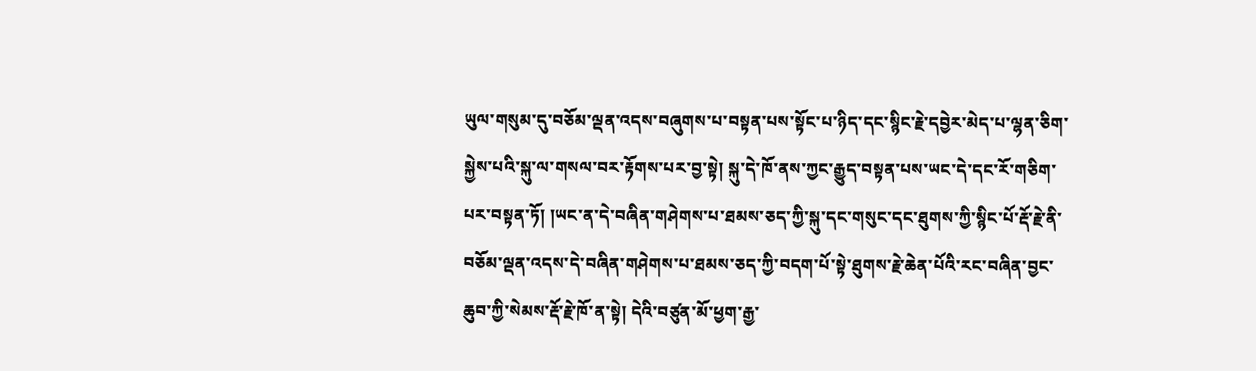ཡུལ་གསུམ་དུ་བཅོམ་ལྡན་འདས་བཞུགས་པ་བསྟན་པས་སྟོང་པ་ཉིད་དང་སྙིང་རྗེ་དབྱེར་མེད་པ་ལྷན་ཅིག་སྐྱེས་པའི་སྐུ་ལ་གསལ་བར་རྟོགས་པར་བྱ་སྟེ། སྐུ་དེ་ཁོ་ནས་ཀྱང་རྒྱུད་བསྟན་པས་ཡང་དེ་དང་རོ་གཅིག་པར་བསྟན་ཏོ། །ཡང་ན་དེ་བཞིན་གཤེགས་པ་ཐམས་ཅད་ཀྱི་སྐུ་དང་གསུང་དང་ཐུགས་ཀྱི་སྙིང་པོ་རྡོ་རྗེ་ནི་བཅོམ་ལྡན་འདས་དེ་བཞིན་གཤེགས་པ་ཐམས་ཅད་ཀྱི་བདག་པོ་སྟེ་ཐུགས་རྗེ་ཆེན་པོའི་རང་བཞིན་བྱང་ཆུབ་ཀྱི་སེམས་རྡོ་རྗེ་ཁོ་ན་སྟེ། དེའི་བཙུན་མོ་ཕྱག་རྒྱ་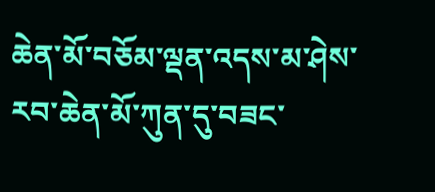ཆེན་མོ་བཅོམ་ལྡན་འདས་མ་ཤེས་རབ་ཆེན་མོ་ཀུན་དུ་བཟང་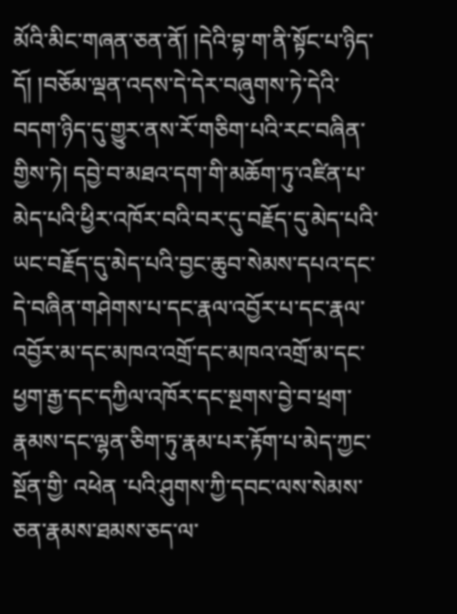མོའི་མིང་གཞན་ཅན་ནོ། །དེའི་བྷ་ག་ནི་སྟོང་པ་ཉིད་དོ། །བཅོམ་ལྡན་འདས་དེ་དེར་བཞུགས་ཏེ་དེའི་བདག་ཉིད་དུ་གྱུར་ནས་རོ་གཅིག་པའི་རང་བཞིན་གྱིས་ཏེ། དབྱེ་བ་མཐའ་དག་གི་མཆོག་ཏུ་འཛིན་པ་མེད་པའི་ཕྱིར་འཁོར་བའི་བར་དུ་བརྗོད་དུ་མེད་པའི་ཡང་བརྗོད་དུ་མེད་པའི་བྱང་ཆུབ་སེམས་དཔའ་དང་དེ་བཞིན་གཤེགས་པ་དང་རྣལ་འབྱོར་པ་དང་རྣལ་འབྱོར་མ་དང་མཁའ་འགྲོ་དང་མཁའ་འགྲོ་མ་དང་ཕྱག་རྒྱ་དང་དཀྱིལ་འཁོར་དང་སྔགས་བྱེ་བ་ཕྲག་རྣམས་དང་ལྷན་ཅིག་ཏུ་རྣམ་པར་རྟོག་པ་མེད་ཀྱང་སྔོན་གྱི་ འཕེན ་པའི་ཤུགས་ཀྱི་དབང་ལས་སེམས་ཅན་རྣམས་ཐམས་ཅད་ལ་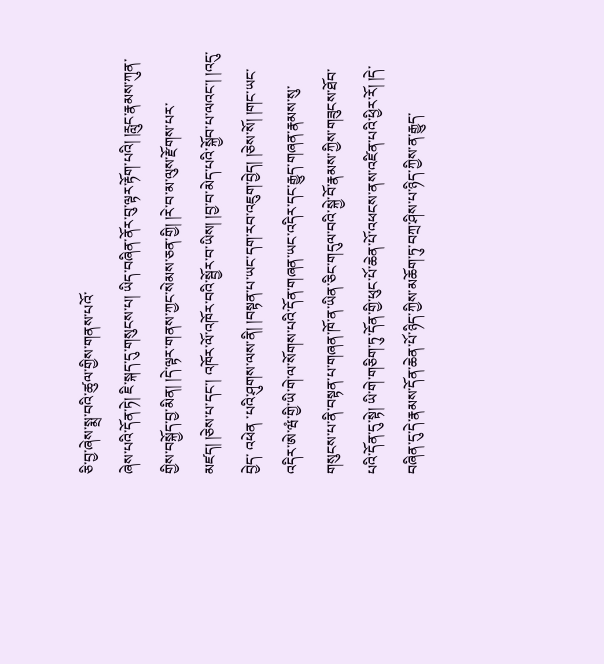ཅི་བྱ་ཞེས་སྨྲ་བའི་ཚུལ་གྱིས་གནས་པའོ་
ཞེས་པའི་དོན་ཏེ། ཇི་སྐད་དུ་གསུངས་པ། ཡིད་བཞིན་ནོར་བུ་ལྟར་རྟོག་པའི། །རླུང་རྣམས་ཀུན་གྱིས་བསྐྱོད་བྱ་མིན། །དེ་ལྟར་གནས་ཀྱང་སེམས་ཅན་གྱི། །རེ་བ་མ་ལུས་རྫོགས་པར་མཛད། །ཅེས་པ་དང་། འཁོར་ལོ་འཁོར་བའི་སྦྱོར་བ་ཡིས། །བྱ་བ་མེད་པའི་སྐྱོབ་པ་ལའང་། །འདུ་བྱེད་ འཕེན ་པའི་ཤུགས་ལས་ནི། །བསྟན་པ་ཡང་དག་རབ་འཇུག་བྱེད། །ཅེས་སོ། །གང་ཡང་འདིར་ཨེ་ཝཾ་གྱི་ཡི་གེ་ལ་སོགས་པའི་དོན་གཞན་ཡང་འདིར་དང་རྒྱུད་གཞན་རྣམས་སུ་གསུངས་པ་ནི་བསྟན་པ་གཞན་ཁོ་ན་ཡིན་ཅིང་གདུལ་བའི་སྐྱེ་བོ་རྣམས་ཀྱིས་གཟུངས་ཐོབ་པའི་དོན་དུ་སྟེ། ཡི་གེ་གཅིག་ཏུ་དོན་གྱི་ཕུང་པོ་ཆེན་པོ་འཕངས་ནས་འཛིན་པའི་ཕྱིར་རོ། །དེ་བཞིན་དུ་དེ་རྣམས་དོན་ཆེན་པོ་ཉིད་ཀྱིས་མཆོག་ཏུ་བཀྲ་ཤིས་པ་ཉིད་ཀྱིས་ན་རྒྱུད་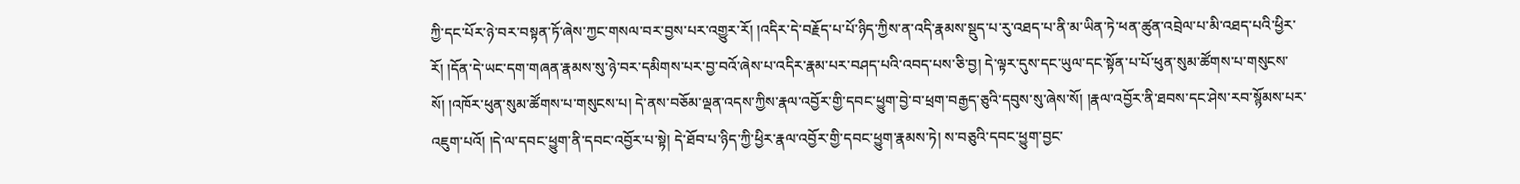ཀྱི་དང་པོར་ཉེ་བར་བསྟན་ཏོ་ཞེས་ཀྱང་གསལ་བར་བྱས་པར་འགྱུར་རོ། །འདིར་དེ་བརྗོད་པ་པོ་ཉིད་ཀྱིས་ན་འདི་རྣམས་སྡུད་པ་རུ་འཐད་པ་ནི་མ་ཡིན་ཏེ་ཕན་ཚུན་འབྲེལ་པ་མི་འཐད་པའི་ཕྱིར་རོ། །དོན་དེ་ཡང་དག་གཞན་རྣམས་སུ་ཉེ་བར་དམིགས་པར་བྱ་བའོ་ཞེས་པ་འདིར་རྣམ་པར་བཤད་པའི་འབད་པས་ཅི་བྱ། དེ་ལྟར་དུས་དང་ཡུལ་དང་སྟོན་པ་པོ་ཕུན་སུམ་ཚོགས་པ་གསུངས་སོ། །འཁོར་ཕུན་སུམ་ཚོགས་པ་གསུངས་པ། དེ་ནས་བཅོམ་ལྡན་འདས་ཀྱིས་རྣལ་འབྱོར་གྱི་དབང་ཕྱུག་བྱེ་བ་ཕྲག་བརྒྱད་ཅུའི་དབུས་སུ་ཞེས་སོ། །རྣལ་འབྱོར་ནི་ཐབས་དང་ཤེས་རབ་སྙོམས་པར་འཇུག་པའོ། །དེ་ལ་དབང་ཕྱུག་ནི་དབང་འབྱོར་པ་སྟེ། དེ་ཐོབ་པ་ཉིད་ཀྱི་ཕྱིར་རྣལ་འབྱོར་གྱི་དབང་ཕྱུག་རྣམས་ཏེ། ས་བཅུའི་དབང་ཕྱུག་བྱང་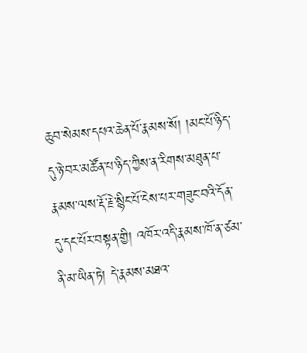ཆུབ་སེམས་དཔའ་ཆེན་པོ་རྣམས་སོ། །མང་པོ་ཉིད་དུ་ཉེ་བར་མཚོན་པ་ཉིད་ཀྱིས་ན་རིགས་མཐུན་པ་རྣམས་ལས་རྡོ་རྗེ་སྙིང་པོ་ངེས་པར་གཟུང་བའི་དོན་དུ་དང་པོར་བསྟན་གྱི། འཁོར་འདི་རྣམས་ཁོ་ན་ཙམ་ནི་མ་ཡིན་ཏེ། དེ་རྣམས་མཐའ་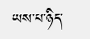ཡས་པ་ཉིད་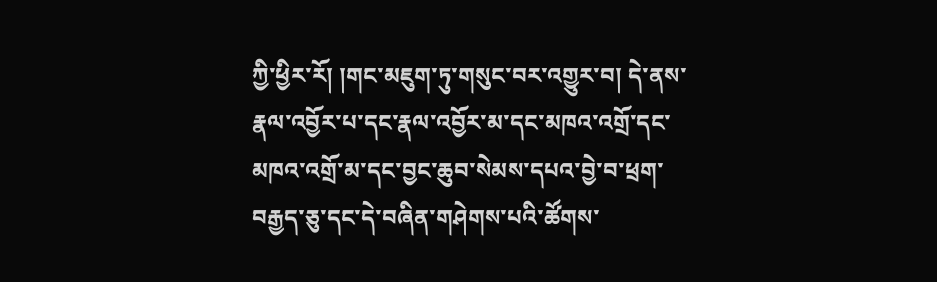ཀྱི་ཕྱིར་རོ། །གང་མཇུག་ཏུ་གསུང་བར་འགྱུར་བ། དེ་ནས་རྣལ་འབྱོར་པ་དང་རྣལ་འབྱོར་མ་དང་མཁའ་འགྲོ་དང་མཁའ་འགྲོ་མ་དང་བྱང་ཆུབ་སེམས་དཔའ་བྱེ་བ་ཕྲག་བརྒྱད་ཅུ་དང་དེ་བཞིན་གཤེགས་པའི་ཚོགས་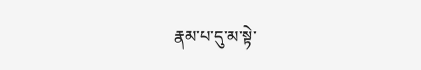རྣམ་པ་དུ་མ་སྟེ་